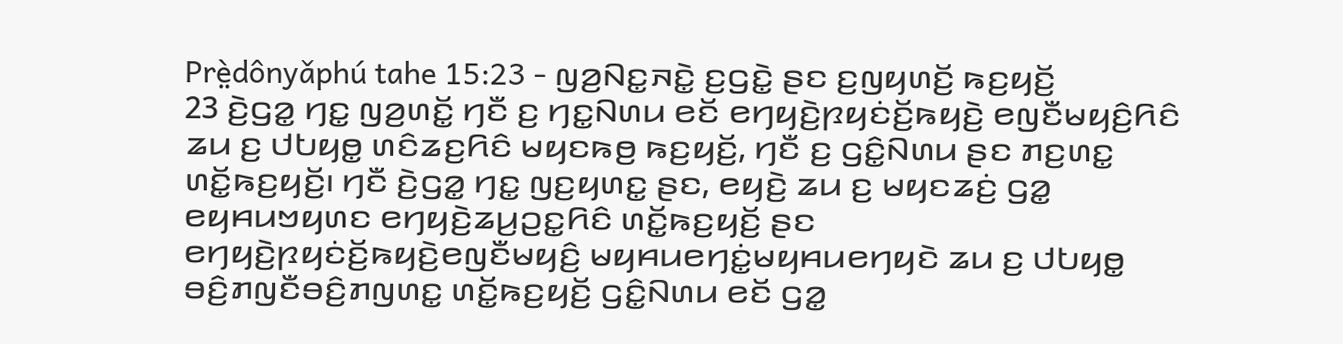Prè̤dônyǎphú tahe 15:23 - ꤜꤤ꤬ꤡꤢ꤭ꤏꤢꤧ꤭ ꤢ꤬ꤞꤢꤧ꤭ ꤔꤢ ꤢ꤬ꤜꤟꤛꤢꤩ꤬ ꤒꤢ꤬ꤟꤢꤩ꤬
23 ꤢꤧ꤬ꤞꤤ꤭ ꤚꤢ꤭ ꤜꤤ꤬ꤛꤢꤩ꤭ ꤚꤢꤪ ꤢ꤬ ꤚꤢ꤭ꤡꤛꤣ ꤕꤢꤩ ꤕꤚꤟꤢꤧ꤬ꤐꤟꤢꤦꤢꤩ꤬ꤒꤟꤢꤧ꤬ ꤕꤜꤢꤪꤗꤟꤢꤨ꤬ꤖꤢꤨ ꤘꤣ ꤢ꤬ ꤓꤝꤟꤥ꤭ ꤛꤢꤨꤘꤢ꤬ꤖꤢꤨ ꤗꤟꤢꤒꤥ꤬ ꤒꤢ꤬ꤟꤢꤩ꤬, ꤚꤢꤪ ꤢ꤬ ꤞꤢꤨ꤭ꤡꤛꤣ ꤔꤢ ꤊꤢ꤬ꤛꤢ꤭ ꤛꤢꤩ꤭ꤒꤢ꤬ꤟꤢꤩ꤬꤯ ꤚꤢꤪ ꤢꤧ꤬ꤞꤤ꤭ ꤚꤢ꤭ ꤜꤢ꤬ꤟꤛꤢ꤭ ꤔꤢ, ꤕꤟꤢꤧ꤬ ꤘꤣ ꤢ꤬ ꤗꤟꤢꤘꤢꤦ꤬ ꤞꤤ꤭ ꤕꤟꤌꤣꤠꤟꤛꤢ ꤕꤚꤟꤢꤧ꤬ꤘꤣ꤬ꤑꤢ꤭ꤖꤢꤨ ꤛꤢꤩ꤭ꤒꤢ꤬ꤟꤢꤩ꤬ ꤔꤢ ꤕꤚꤟꤢꤧ꤬ꤐꤟꤢꤦꤢꤩ꤬ꤒꤟꤢꤧ꤬ꤕꤜꤢꤪꤗꤟꤢꤨ꤬ ꤗꤟꤌꤣꤕꤚꤢꤦ꤭ꤗꤟꤌꤣꤕꤚꤟꤢꤧ ꤘꤣ ꤢ꤬ ꤓꤝꤟꤥ꤭ ꤋꤢꤨ꤬ꤊꤜꤢꤪꤋꤢꤨ꤬ꤊꤜꤛꤢ꤭ ꤛꤢꤩ꤭ꤒꤢ꤬ꤟꤢꤩ꤬ ꤞꤢꤨ꤭ꤡꤛꤣ ꤕꤢꤩ ꤞꤤ꤭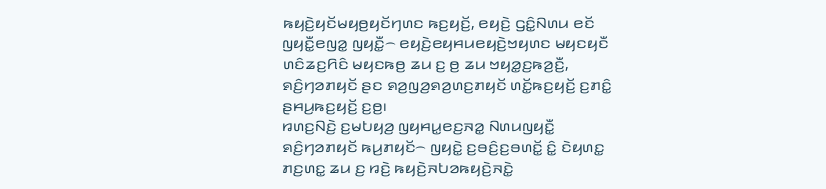ꤒꤟꤢꤧ꤬ꤟꤢꤩꤗꤟꤥ꤬ꤟꤢꤩꤚꤛꤢ ꤒꤢ꤬ꤟꤢꤩ꤬, ꤕꤟꤢꤧ꤬ ꤞꤢꤨ꤭ꤡꤛꤣ ꤕꤢꤩ ꤜꤟꤢꤪ꤭ꤕꤜꤤ꤭ ꤜꤟꤢꤪ꤭꤮ ꤕꤟꤢꤧ꤬ꤕꤟꤌꤣꤕꤟꤢꤧ꤬ꤠꤟꤛꤢ ꤗꤟꤢꤟꤢꤪ ꤛꤢꤨꤘꤢ꤬ꤖꤢꤨ ꤗꤟꤢꤒꤥ꤬ ꤘꤣ ꤢ꤬ ꤥ꤬ ꤘꤣ ꤠꤟꤤ꤭ꤢ꤬ꤒꤤ꤬ꤢꤪ꤬, ꤎꤢꤨ꤬ꤚꤤꤊꤟꤢꤩ ꤔꤢ ꤎꤤ꤬ꤜꤤ꤬ꤎꤤ꤬ꤛꤢ꤬ꤊꤟꤢꤩ ꤛꤢꤩ꤭ꤒꤢ꤬ꤟꤢꤩ꤬ ꤢ꤬ꤊꤢꤨ꤭ ꤔꤌꤣ꤬ꤒꤢ꤬ꤟꤢꤩ꤬ ꤢ꤬ꤥ꤬꤯
ꤙꤛꤢ꤬ꤡꤢꤧ꤬ ꤢ꤬ꤗꤝꤟꤤ꤬ ꤜꤟꤌꤣ꤭ꤕꤢ꤬ꤏꤤ꤭ ꤡꤛꤣꤜꤟꤢꤪ꤭ ꤎꤢꤨ꤬ꤚꤤꤊꤟꤢꤩ ꤒꤣ꤬ꤊꤟꤢꤩ꤮ ꤜꤟꤢꤧ꤭ ꤢ꤬ꤋꤢꤨ꤬ꤢ꤬ꤋꤛꤢꤩ꤭ ꤢꤨ꤭ ꤢꤧꤟꤛꤢ꤭ ꤊꤢ꤬ꤛꤢ꤭ ꤘꤣ ꤢ꤬ ꤙꤢꤧ꤬ ꤒꤟꤢꤧ꤬ꤏꤝꤤꤒꤟꤢꤧ꤬ꤏꤢꤧ꤭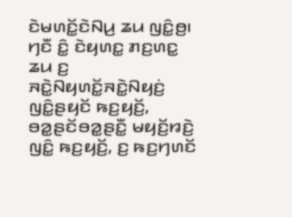ꤢꤧꤗꤛꤢꤩ꤭ꤢꤧꤡꤣ꤬ ꤘꤣ ꤜꤢꤨ꤭ꤥ꤬꤯ ꤚꤢꤪ ꤢꤨ꤭ ꤢꤧꤟꤛꤢ꤭ ꤊꤢ꤬ꤛꤢ꤭ ꤘꤣ ꤢ꤬ ꤏꤢꤧ꤭ꤡꤟꤛꤢꤩ꤭ꤏꤢꤧ꤭ꤡꤟꤢꤦ꤬ ꤜꤢꤨ꤭ꤔꤟꤢꤩ ꤒꤢ꤬ꤟꤢꤩ꤬, ꤋꤤ꤭ꤔꤢꤩꤋꤤ꤭ꤔꤢꤪ꤭ ꤗꤟꤢꤩ꤬ꤙꤢꤧ꤬ ꤜꤢꤨ꤭ ꤒꤢ꤬ꤟꤢꤩ꤬, ꤢ꤬ ꤒꤢ꤬ꤚꤛꤢꤩ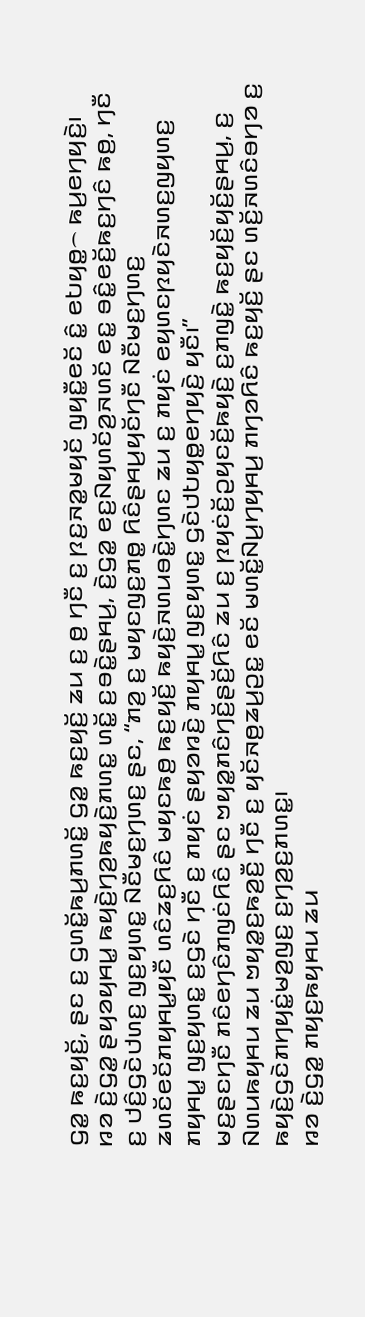ꤞꤤ꤭ ꤒꤢ꤬ꤟꤢꤩ꤬, ꤔꤢ ꤢ꤬ ꤞꤛꤢꤩ꤭ꤒꤣ꤬ꤊꤛꤢꤩ꤭ ꤞꤤ꤭ ꤒꤢ꤬ꤟꤢꤩ꤬ ꤘꤣ ꤢ꤬ ꤥ꤬ ꤚꤢꤪ ꤢ꤬ ꤐꤢ꤬ꤏꤤ꤭ꤗꤟꤢꤩ ꤜꤟꤢꤪ꤭ꤕꤢꤩ ꤢꤨ꤭ ꤕꤝꤟꤥ꤭꤮ ꤒꤣ꤬ꤕꤚꤟꤢꤧ꤬꤯
ꤙꤤ ꤢꤧ꤬ꤞꤤ꤭ ꤔꤟꤤꤟꤌꤣ꤭ ꤒꤟꤢꤧ꤬ꤚꤤ꤬ꤒꤟꤢꤧ꤬ꤊꤛꤢ꤭ ꤛꤢꤩ꤭ ꤢ꤬ꤋꤢꤧ꤭ꤔꤌꤣ꤬, ꤢꤧ꤬ꤞꤤ꤭ ꤕꤢ꤬ꤡꤟꤛꤢꤩꤤ꤬ꤏꤛꤢꤩ ꤕꤢ꤭ ꤋꤢꤨ꤭ꤕꤢꤩ꤬ꤒꤢ꤬ꤚꤢꤨ ꤒꤥ꤬, ꤚꤢꤪ ꤢ꤬ ꤓꤢꤨ꤬ꤞꤢꤧꤓꤛꤢ꤬ ꤜꤢ꤬ꤟꤛꤢ꤭ ꤡꤢꤪꤗꤢ꤬ꤚꤛꤢ꤬ ꤔꤢ, “ꤊꤤ꤬ ꤢ꤬ ꤗꤟꤢꤜꤢ꤬ꤊꤥ꤭ ꤖꤢꤨꤔꤌꤣ꤬ꤟꤢꤩꤚꤢꤪ ꤡꤢꤪꤗꤢ꤬ꤚꤛꤢ꤬ ꤘꤛꤢꤩꤕꤢꤩꤊꤟꤌꤣ꤭ꤟꤢꤪ ꤛꤢꤨꤘꤢ꤬ꤖꤢꤨ ꤗꤟꤢꤒꤥ꤬ ꤒꤢ꤬ꤟꤢꤩ꤬ ꤒꤟꤢꤧ꤬ꤏꤛꤣꤋꤢꤧ꤭ꤚꤛꤢ ꤘꤣ ꤢ꤬ ꤊꤟꤢꤦ ꤕꤟꤛꤢꤐꤟꤢꤧꤏꤛꤢ꤬ꤜꤟꤛꤢ꤬ ꤊꤟꤌꤣ꤭ ꤜꤢ꤬ꤟꤛꤢ꤭ ꤢ꤬ꤞꤢꤧ ꤚꤢꤪ ꤢ꤬ ꤊꤟꤢꤦ ꤔꤟꤤꤙꤢꤧ꤬ ꤊꤟꤌꤣ꤭ ꤜꤢ꤬ꤟꤛꤢ꤭ ꤞꤢꤧꤓꤝꤟꤥ꤭ꤕꤚꤟꤢꤧ꤬ ꤟꤢꤪ꤯”
ꤗꤢ꤬ꤔꤢꤚꤢꤪ ꤊꤢꤨꤕꤚꤢꤨꤊꤜꤢꤦꤖꤢꤨ ꤔꤢ ꤠꤟꤤ꤭ꤊꤢꤨꤚꤢꤩ꤬ꤔꤢꤩ꤬ꤖꤢꤨ ꤘꤣ ꤢ꤬ ꤐꤟꤢꤦꤢꤩ꤬ꤑꤟꤢꤢꤩ꤬ꤒꤟꤢꤧ꤬ ꤢ꤬ꤊꤜꤢꤧ꤭ ꤒꤢ꤬ꤟꤢꤩ꤬ꤟꤢꤩ꤬ꤔꤌꤣ꤬, ꤢ꤬ ꤡꤛꤣꤒꤟꤌꤣ ꤘꤣ ꤠꤟꤤ꤭ꤢ꤬ꤒꤤ꤬ꤢꤪ꤬ ꤚꤢꤪ ꤢ꤬ ꤟꤢꤩꤏꤥ꤬ꤘꤣ꤬ꤑꤢ꤭ ꤕꤢꤩ ꤗꤛꤢꤩ꤭ꤡꤣ꤬ꤚꤟꤌꤣ꤬ ꤊꤚꤤꤖꤢꤨ ꤒꤢ꤬ꤟꤢꤩ꤬ ꤔꤢ ꤛꤢꤩ꤬ꤏꤛꤢꤨꤋꤚꤤ ꤢ꤬ ꤒꤟꤢꤧ꤬ꤞꤢꤧꤊꤚꤟꤢꤦ꤭ꤗꤤ꤬ꤜꤢ꤬ ꤢ꤬ꤚꤤ꤬ꤢ꤬ꤊꤛꤢ꤭꤯
ꤙꤤ ꤢꤧ꤬ꤞꤤ꤭ ꤊꤟꤢ꤬ꤒꤟꤌꤣ ꤘꤣ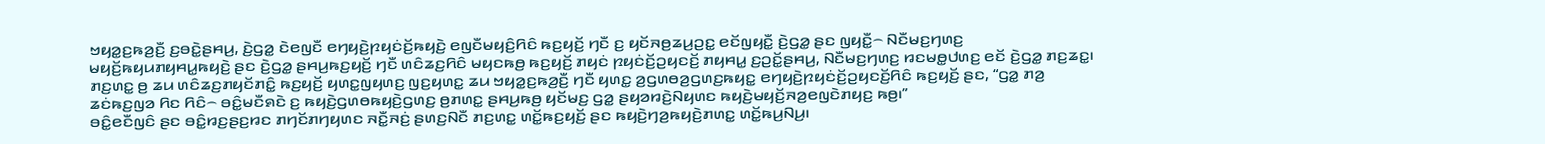ꤠꤟꤤ꤭ꤢ꤬ꤒꤤ꤬ꤢꤪ꤬ ꤢ꤬ꤋꤢꤧ꤭ꤔꤌꤣ꤬, ꤢꤧ꤬ꤞꤤ꤭ ꤢꤧꤕꤜꤢꤪ ꤕꤚꤟꤢꤧ꤬ꤐꤟꤢꤦꤢꤩ꤬ꤒꤟꤢꤧ꤬ ꤕꤜꤢꤪꤗꤟꤢꤨ꤬ꤖꤢꤨ ꤒꤢ꤬ꤟꤢꤩ꤬ ꤚꤢꤪ ꤢ꤬ ꤟꤢꤩꤏꤥ꤬ꤘꤣ꤬ꤑꤢ꤭ ꤕꤢꤩꤜꤟꤢꤪ꤭ ꤢꤧ꤬ꤞꤤ꤭ ꤔꤢ ꤜꤟꤢꤪ꤭꤮ ꤡꤢꤪꤗꤢ꤬ꤚꤛꤢ꤬ ꤗꤟꤢꤩ꤬ꤒꤟꤣꤊꤟꤌꤣ꤭ꤒꤟꤢꤧ꤬ ꤔꤢ ꤢꤧ꤬ꤞꤤ꤭ ꤔꤌꤣ꤬ꤒꤢ꤬ꤟꤢꤩ꤬ ꤚꤢꤪ ꤛꤢꤨꤘꤢ꤬ꤖꤢꤨ ꤗꤟꤢꤒꤥ꤬ ꤒꤢ꤬ꤟꤢꤩ꤬ ꤊꤟꤢꤦ ꤐꤟꤢꤦꤢꤩ꤬ꤑꤟꤢꤢꤩ꤬ ꤊꤟꤌꤣ꤭ ꤢ꤬ꤑꤢꤩ꤭ꤔꤌꤣ꤬, ꤡꤢꤪꤗꤢ꤬ꤚꤛꤢ꤬ ꤙꤢꤗꤥ꤭ꤓꤛꤢ꤬ ꤕꤢꤩ ꤢꤧ꤬ꤞꤤ꤭ ꤊꤢ꤬ꤘꤢ꤭꤯
ꤊꤢ꤬ꤛꤢ꤭ ꤥ꤬ ꤘꤣ ꤛꤢꤨꤘꤢ꤬ꤊꤟꤢꤩꤊꤢꤨ꤭ ꤒꤢ꤬ꤟꤢꤩ꤬ ꤟꤛꤢ꤭ꤜꤟꤛꤢ꤬ ꤜꤢ꤬ꤟꤛꤢ꤭ ꤘꤣ ꤠꤟꤤ꤭ꤢ꤬ꤒꤤ꤬ꤢꤪ꤬ ꤚꤢꤪ ꤟꤛꤢ꤭ ꤤ꤬ꤞꤛꤥꤤ꤬ꤞꤛꤢ꤬ꤒꤟꤢ꤭ ꤕꤚꤟꤢꤧ꤬ꤐꤟꤢꤦꤢꤩ꤬ꤑꤟꤢꤢꤩ꤬ꤖꤢꤨ ꤒꤢ꤬ꤟꤢꤩ꤬ ꤔꤢ, “ꤞꤤ꤭ ꤊꤤ꤬ ꤘꤢꤦꤒꤢ꤬ꤜꤤ ꤖꤢ ꤖꤢꤨ꤮ ꤋꤢꤨ꤭ꤗꤢꤪꤎꤢꤧ ꤢ꤬ ꤒꤟꤢꤧ꤬ꤞꤛꤥꤒꤟꤢꤧ꤬ꤞꤛꤢ꤬ ꤥ꤬ꤊꤛꤢ꤭ ꤔꤌꤣ꤬ꤒꤥ꤬ ꤟꤢꤩꤗꤢ꤬ ꤞꤤ꤭ ꤔꤟꤤꤙꤢꤧ꤬ꤡꤟꤛꤢ ꤒꤟꤢꤧ꤬ꤗꤟꤢꤩ꤬ꤏꤤ꤬ꤕꤜꤢꤧꤊꤟꤢ꤬ ꤒꤥ꤬꤯”
ꤋꤢꤨ꤭ꤕꤢꤪꤜꤢꤨ ꤔꤢ ꤋꤢꤨ꤭ꤙꤢ꤬ꤔꤢ꤬ꤙꤢ ꤊꤚꤢꤩꤊꤚꤟꤛꤢ ꤏꤢꤪ꤭ꤏꤢꤦ꤬ ꤔꤛꤢ꤬ꤡꤢꤪ ꤊꤢ꤬ꤛꤢ꤭ ꤛꤢꤩ꤭ꤒꤢ꤬ꤟꤢꤩ꤬ ꤔꤢ ꤒꤟꤢꤧ꤬ꤚꤤ꤬ꤒꤟꤢꤧ꤬ꤊꤛꤢ꤭ ꤛꤢꤩ꤭ꤒꤣ꤬ꤡꤣ꤬꤯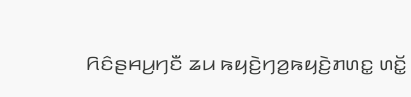ꤖꤢꤨꤔꤌꤣ꤬ꤚꤢꤪ ꤘꤣ ꤒꤟꤢꤧ꤬ꤚꤤ꤬ꤒꤟꤢꤧ꤬ꤊꤛꤢ꤭ ꤛꤢꤩ꤭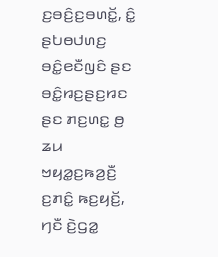ꤢ꤬ꤋꤢꤨ꤬ꤢ꤬ꤋꤛꤢꤩ꤭, ꤢꤨ꤭ ꤔꤝꤥꤓꤛꤢ꤬ ꤋꤢꤨ꤭ꤕꤢꤪꤜꤢꤨ ꤔꤢ ꤋꤢꤨ꤭ꤙꤢ꤬ꤔꤢ꤬ꤙꤢ ꤔꤢ ꤊꤢ꤬ꤛꤢ꤭ ꤥ꤬ ꤘꤣ ꤠꤟꤤ꤭ꤢ꤬ꤒꤤ꤬ꤢꤪ꤬ ꤢ꤬ꤊꤢꤨ꤭ ꤒꤢ꤬ꤟꤢꤩ꤬, ꤚꤢꤪ ꤢꤧ꤬ꤞꤤ꤭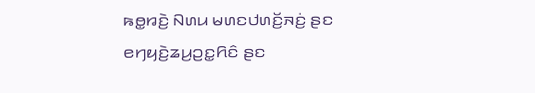ꤒꤥ꤭ꤙꤢꤧ꤬ ꤡꤛꤣ ꤗꤛꤢꤓꤛꤢꤩ꤬ꤏꤢꤦ꤬ ꤔꤢ ꤕꤚꤟꤢꤧ꤬ꤘꤣ꤬ꤑꤢ꤭ꤖꤢꤨ ꤔꤢ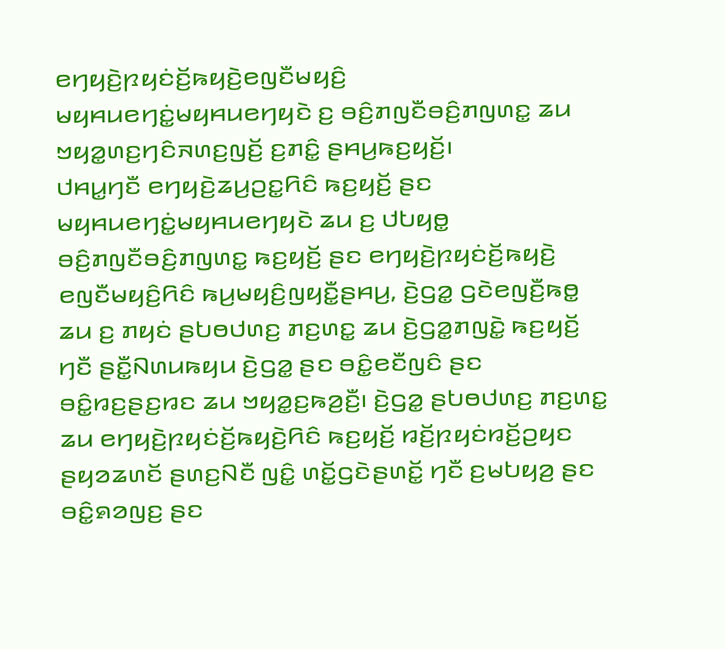ꤕꤚꤟꤢꤧ꤬ꤐꤟꤢꤦꤢꤩ꤬ꤒꤟꤢꤧ꤬ꤕꤜꤢꤪꤗꤟꤢꤨ꤬ ꤗꤟꤌꤣꤕꤚꤢꤦ꤭ꤗꤟꤌꤣꤕꤚꤟꤢꤧ ꤢ꤬ ꤋꤢꤨ꤬ꤊꤜꤢꤪꤋꤢꤨ꤬ꤊꤜꤛꤢ꤭ ꤘꤣ ꤠꤟꤤ꤭ꤛꤢ꤬ꤚꤢꤨꤏꤛꤢ꤬ꤜꤢꤩ꤬ ꤢ꤬ꤊꤢꤨ꤭ ꤔꤌꤣ꤬ꤒꤢ꤬ꤟꤢꤩ꤬꤯
ꤓꤌꤣ꤭ꤚꤢꤪ ꤕꤚꤟꤢꤧ꤬ꤘꤣ꤬ꤑꤢ꤭ꤖꤢꤨ ꤒꤢ꤬ꤟꤢꤩ꤬ ꤔꤢ ꤗꤟꤌꤣꤕꤚꤢꤦ꤭ꤗꤟꤌꤣꤕꤚꤟꤢꤧ ꤘꤣ ꤢ꤬ ꤓꤝꤟꤥ꤭ ꤋꤢꤨ꤬ꤊꤜꤢꤪꤋꤢꤨ꤬ꤊꤜꤛꤢ꤭ ꤒꤢ꤬ꤟꤢꤩ꤬ ꤔꤢ ꤕꤚꤟꤢꤧ꤬ꤐꤟꤢꤦꤢꤩ꤬ꤒꤟꤢꤧ꤬ ꤕꤜꤢꤪꤗꤟꤢꤨ꤬ꤖꤢꤨ ꤒꤣ꤬ꤗꤟꤢꤨ꤬ꤜꤟꤢꤪ꤭ꤔꤌꤣ꤬, ꤢꤧ꤬ꤞꤤ꤭ ꤞꤢꤧꤕꤜꤢꤪ꤬ꤒꤥ꤭ ꤘꤣ ꤢ꤬ ꤊꤟꤢꤦ ꤔꤝꤥꤓꤛꤢ꤬ ꤊꤢ꤬ꤛꤢ꤭ ꤘꤣ ꤢꤧ꤬ꤞꤤ꤭ꤊꤜꤢꤧ꤭ ꤒꤢ꤬ꤟꤢꤩ꤬ ꤚꤢꤪ ꤔꤢꤪ꤭ꤡꤛꤣꤒꤟꤣ ꤢꤧ꤬ꤞꤤ꤭ ꤔꤢ ꤋꤢꤨ꤭ꤕꤢꤪꤜꤢꤨ ꤔꤢ ꤋꤢꤨ꤭ꤙꤢ꤬ꤔꤢ꤬ꤙꤢ ꤘꤣ ꤠꤟꤤ꤭ꤢ꤬ꤒꤤ꤬ꤢꤪ꤬꤯ ꤢꤧ꤬ꤞꤤ꤭ ꤔꤝꤥꤓꤛꤢ꤬ ꤊꤢ꤬ꤛꤢ꤭ ꤘꤣ ꤕꤚꤟꤢꤧ꤬ꤐꤟꤢꤦꤢꤩ꤬ꤒꤟꤢꤧ꤬ꤖꤢꤨ ꤒꤢ꤬ꤟꤢꤩ꤬ ꤙꤢꤩ꤬ꤐꤟꤢꤦꤙꤢꤩ꤬ꤑꤟꤢ ꤔꤟꤤꤘꤛꤢꤩ ꤔꤛꤢ꤬ꤡꤢꤪ ꤜꤢꤨ꤭ ꤛꤢꤩ꤭ꤞꤢꤧꤔꤛꤢꤩ꤭ ꤚꤢꤪ ꤢ꤬ꤗꤝꤟꤤ꤬ ꤔꤢ ꤋꤢꤨ꤭ꤎꤤꤜꤢ꤬ ꤔꤢ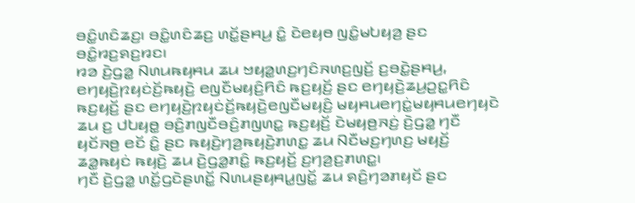ꤋꤢꤨ꤭ꤛꤢꤨꤘꤢ꤬꤯ ꤋꤢꤨ꤭ꤛꤢꤨꤘꤢ꤬ ꤛꤢꤩ꤭ꤔꤌꤣ꤬ ꤢꤨ꤭ ꤢꤧꤕꤟꤥ ꤜꤢꤨ꤭ꤗꤝꤟꤤ꤬ ꤔꤢ ꤋꤢꤨ꤭ꤙꤢ꤬ꤎꤢ꤬ꤙꤢ꤯
ꤙꤤ ꤢꤧ꤬ꤞꤤ꤭ ꤡꤛꤣꤒꤟꤌꤣ ꤘꤣ ꤠꤟꤤ꤭ꤛꤢ꤬ꤚꤢꤨꤏꤛꤢ꤬ꤜꤢꤩ꤬ ꤢ꤬ꤋꤢꤧ꤭ꤔꤌꤣ꤬, ꤕꤚꤟꤢꤧ꤬ꤐꤟꤢꤦꤢꤩ꤬ꤒꤟꤢꤧ꤬ ꤕꤜꤢꤪꤗꤟꤢꤨ꤬ꤖꤢꤨ ꤒꤢ꤬ꤟꤢꤩ꤬ ꤔꤢ ꤕꤚꤟꤢꤧ꤬ꤘꤣ꤬ꤑꤢ꤭ꤖꤢꤨ ꤒꤢ꤬ꤟꤢꤩ꤬ ꤔꤢ ꤕꤚꤟꤢꤧ꤬ꤐꤟꤢꤦꤢꤩ꤬ꤒꤟꤢꤧ꤬ꤕꤜꤢꤪꤗꤟꤢꤨ꤬ ꤗꤟꤌꤣꤕꤚꤢꤦ꤭ꤗꤟꤌꤣꤕꤚꤟꤢꤧ ꤘꤣ ꤢ꤬ ꤓꤝꤟꤥ꤭ ꤋꤢꤨ꤬ꤊꤜꤢꤪꤋꤢꤨ꤬ꤊꤜꤛꤢ꤭ ꤒꤢ꤬ꤟꤢꤩ꤬ ꤢꤧꤗꤟꤥ꤬ꤏꤢꤦ꤬ ꤢꤧ꤬ꤞꤤ꤭ ꤚꤢꤪ ꤟꤢꤩꤏꤥ꤬ ꤕꤢꤩ ꤢꤨ꤭ ꤔꤢ ꤒꤟꤢꤧ꤬ꤚꤤ꤬ꤒꤟꤢꤧ꤬ꤊꤛꤢ꤭ ꤘꤣ ꤡꤢꤪꤗꤢ꤬ꤚꤛꤢ꤬ ꤗꤟꤢꤩ꤬ ꤘꤤ꤭ꤒꤟꤢꤦ ꤒꤟꤢꤧ꤬ ꤘꤣ ꤢꤧ꤬ꤞꤤ꤭ꤊꤢꤨ꤭ ꤒꤢ꤬ꤟꤢꤩ꤬ ꤢ꤬ꤚꤤ꤬ꤢ꤬ꤊꤛꤢ꤭꤯
ꤚꤢꤪ ꤢꤧ꤬ꤞꤤ꤭ ꤛꤢꤩ꤭ꤞꤢꤧꤔꤛꤢꤩ꤭ ꤡꤛꤣꤔꤟꤌꤣ꤭ꤜꤢꤩ꤭ ꤘꤣ ꤎꤢꤨ꤬ꤚꤤꤊꤟꤢꤩ ꤔꤢ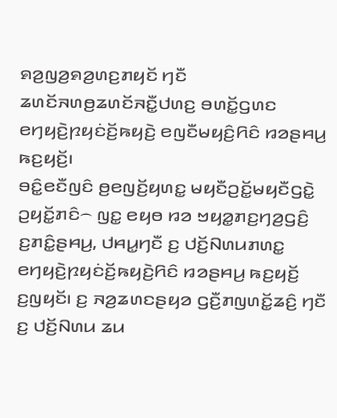ꤎꤤ꤬ꤜꤤ꤬ꤎꤤ꤬ꤛꤢ꤬ꤊꤟꤢꤩ ꤚꤢꤪ ꤘꤛꤢꤩꤏꤛꤥ꤬ꤘꤛꤢꤩꤏꤢꤪ꤭ꤓꤛꤢ꤬ ꤋꤛꤢꤩ꤭ꤞꤛꤢ ꤕꤚꤟꤢꤧ꤬ꤐꤟꤢꤦꤢꤩ꤬ꤒꤟꤢꤧ꤬ ꤕꤜꤢꤪꤗꤟꤢꤨ꤬ꤖꤢꤨ ꤙꤤꤔꤌꤣ꤬ ꤒꤢ꤬ꤟꤢꤩ꤬꤯
ꤋꤢꤨ꤭ꤕꤢꤪꤜꤢꤨ ꤥ꤬ꤕꤜꤢꤩ꤬ꤟꤛꤢ꤭ ꤗꤟꤢꤪꤑꤢꤩ꤭ꤗꤟꤢꤪꤞꤢꤧ꤭ ꤑꤟꤢꤩ꤭ꤊꤢꤨ꤮ ꤜꤢ꤭ ꤕꤟꤥ ꤙꤤ ꤠꤟꤤ꤭ꤊꤢ꤬ꤚꤤ꤬ꤞꤢꤨ꤬ ꤢ꤬ꤊꤢꤨ꤭ꤔꤌꤣ꤬, ꤓꤌꤣ꤭ꤚꤢꤪ ꤢ꤬ ꤓꤢꤩ꤬ꤡꤛꤣꤊꤛꤢ꤭ ꤕꤚꤟꤢꤧ꤬ꤐꤟꤢꤦꤢꤩ꤬ꤒꤟꤢꤧ꤬ꤖꤢꤨ ꤙꤤꤔꤌꤣ꤬ ꤒꤢ꤬ꤟꤢꤩ꤬ ꤢ꤬ꤜꤟꤢꤩ꤯ ꤢ꤬ ꤏꤤ꤬ꤘꤛꤢꤔꤟꤤ ꤞꤢꤪ꤬ꤊꤜꤛꤢꤩ꤭ꤘꤢꤨ꤬ ꤚꤢꤪ ꤢ꤬ ꤓꤢꤩ꤬ꤡꤛꤣ ꤘꤣ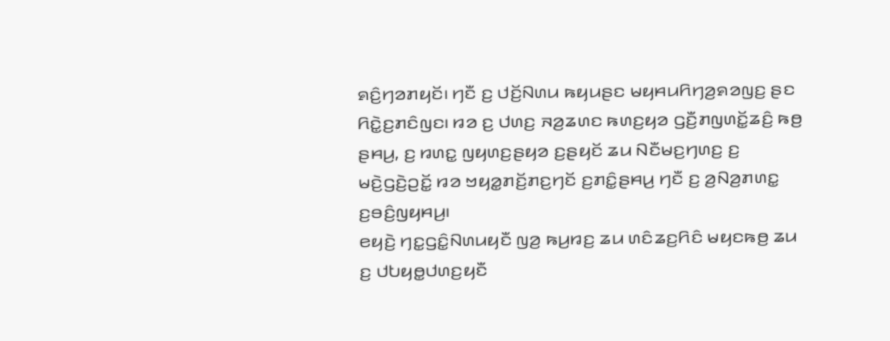ꤎꤢꤨ꤬ꤚꤤꤊꤟꤢꤩ꤯ ꤚꤢꤪ ꤢ꤬ ꤓꤢꤩ꤬ꤡꤛꤣ ꤒꤟꤣꤔꤢ ꤗꤟꤌꤣꤖꤚꤤ꤬ꤎꤤꤜꤢ꤬ ꤔꤢ ꤖꤢꤧ꤭ꤢ꤬ꤊꤢꤨꤜꤢ꤯ ꤙꤤ ꤢ꤬ ꤓꤛꤢ꤬ ꤏꤤ꤬ꤘꤛꤢ ꤒꤛꤢ꤬ꤟꤤ ꤞꤢꤪ꤬ꤊꤜꤛꤢꤩ꤭ꤘꤢꤨ꤬ ꤒꤥ꤬ ꤔꤌꤣ꤬, ꤢ꤬ ꤙꤛꤢ꤭ ꤜꤟꤛꤢ꤬ꤔꤟꤤ ꤢ꤬ꤔꤟꤢꤩ ꤘꤣ ꤡꤢꤪꤗꤢ꤬ꤚꤛꤢ꤬ ꤢ꤬ ꤗꤢꤧ꤬ꤞꤢꤧ꤬ꤑꤢꤩ꤭ ꤙꤤ ꤠꤟꤤ꤭ꤊꤢꤩ꤬ꤊꤢ꤬ꤚꤢꤩ ꤢ꤬ꤊꤢꤨ꤭ꤔꤌꤣ꤬ ꤚꤢꤪ ꤢ꤬ ꤤ꤬ꤡꤤ꤬ꤊꤛꤢ꤭ ꤢ꤬ꤋꤢꤨ꤬ꤜꤟꤌꤣ꤬꤯
ꤕꤟꤢꤧ꤬ ꤚꤢ꤭ꤞꤢꤨ꤭ꤡꤛꤣꤟꤢꤪ ꤜꤤ꤬ ꤒꤣ꤬ꤙꤢ꤬ ꤘꤣ ꤛꤢꤨꤘꤢ꤬ꤖꤢꤨ ꤗꤟꤢꤒꤥ꤬ ꤘꤣ ꤢ꤬ ꤓꤝꤟꤥ꤭ꤓꤛꤢ꤬ꤟꤢꤪ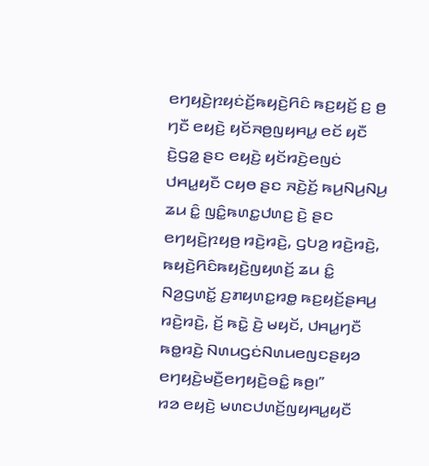ꤕꤚꤟꤢꤧ꤬ꤐꤟꤢꤦꤢꤩ꤬ꤒꤟꤢꤧ꤬ꤖꤢꤨ ꤒꤢ꤬ꤟꤢꤩ꤬ ꤢ꤬ ꤥ꤬ ꤚꤢꤪ ꤕꤟꤢꤧ꤬ ꤟꤢꤩꤏꤥ꤬ꤜꤟꤌꤣ꤭ ꤕꤢꤩ ꤟꤢꤪ ꤢꤧ꤬ꤞꤤ꤭ ꤔꤢ ꤕꤟꤢꤧ꤬ ꤟꤢꤩꤙꤢꤧ꤬ꤕꤜꤢꤦ ꤓꤌꤣ꤭ꤟꤢꤪ ꤍꤟꤥ ꤔꤢ ꤏꤢꤧ꤬ꤢꤩ꤬ ꤒꤣ꤬ꤡꤣ꤬ꤡꤣ꤬ ꤘꤣ ꤢꤨ꤭ ꤜꤢꤨ꤭ꤒꤛꤢ꤭ꤓꤛꤢ꤬ ꤢꤧ꤬ ꤔꤢ ꤕꤚꤟꤢꤧ꤬ꤐꤟꤥ꤬ ꤙꤢꤧ꤬ꤙꤢꤧ꤬, ꤞꤝꤤ꤬ ꤙꤢꤧ꤬ꤙꤢꤧ꤬, ꤒꤟꤢꤧ꤬ꤖꤢꤨꤒꤟꤢꤧ꤬ꤜꤟꤛꤢꤩ꤬ ꤘꤣ ꤢꤨ꤭ ꤡꤤ꤬ꤞꤛꤢꤩ꤭ ꤢ꤬ꤊꤟꤛꤢ꤭ꤙꤥ꤭ ꤒꤢ꤬ꤟꤢꤩ꤬ꤔꤌꤣ꤬ ꤙꤢꤧ꤬ꤙꤢꤧ꤬, ꤢꤩ꤬ ꤒꤢꤧ꤭ ꤢꤧ꤬ ꤗꤟꤢꤩ, ꤓꤌꤣ꤭ꤚꤢꤪ ꤒꤥ꤭ꤙꤢꤧ꤬ ꤡꤛꤣꤞꤢꤦꤡꤛꤣꤕꤜꤢꤔꤟꤤ ꤕꤚꤟꤢꤧ꤬ꤗꤢꤪ꤬ꤕꤚꤟꤢꤧ꤬ꤋꤢꤨ꤭ ꤒꤥ꤬꤯”
ꤙꤤ ꤕꤟꤢꤧ꤬ ꤗꤛꤢꤓꤛꤢꤩ꤬ꤜꤟꤌꤣ꤭ꤟꤢꤪ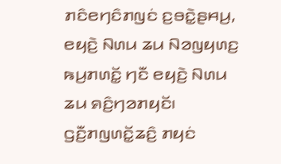ꤊꤢꤨꤕꤚꤢꤨꤊꤜꤢꤦ ꤢ꤬ꤋꤢꤧ꤭ꤔꤌꤣ꤬, ꤕꤟꤢꤧ꤬ ꤡꤛꤣ ꤘꤣ ꤡꤤꤜꤟꤛꤢ꤬ ꤒꤣ꤬ꤊꤛꤢꤩ꤭ ꤚꤢꤪ ꤕꤟꤢꤧ꤬ ꤡꤛꤣ ꤘꤣ ꤎꤢꤨ꤬ꤚꤤꤊꤟꤢꤩ꤯ ꤞꤢꤪ꤬ꤊꤜꤛꤢꤩ꤭ꤘꤢꤨ꤬ ꤊꤟꤢꤦ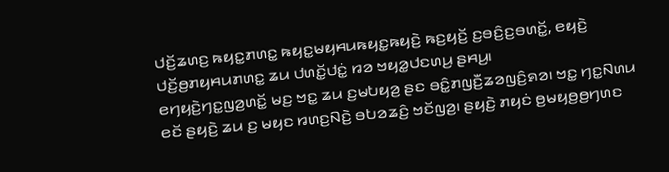ꤓꤢꤩ꤬ꤘꤛꤢ꤬ ꤒꤟꤢ꤭ꤊꤛꤢ꤭ ꤒꤟꤢ꤭ꤗꤟꤌꤣꤒꤟꤢ꤭ꤒꤟꤢꤧ꤬ ꤒꤢ꤬ꤟꤢꤩ꤬ ꤢ꤬ꤋꤢꤨ꤬ꤢ꤬ꤋꤛꤢꤩ꤭, ꤕꤟꤢꤧ꤬ ꤓꤢꤩ꤬ꤥ꤬ꤊꤟꤌꤣꤊꤛꤢ꤭ ꤘꤣ ꤓꤛꤢꤩ꤭ꤓꤢꤦ꤭ ꤙꤤ ꤠꤟꤤ꤭ꤓꤢꤛꤣ꤬ ꤔꤌꤣ꤬꤯
ꤕꤚꤟꤢꤧ꤬ꤚꤢ꤭ꤜꤤ꤬ꤛꤢꤩ꤭ ꤗꤢ꤬ ꤠꤢ꤭ ꤘꤣ ꤢ꤬ꤗꤝꤟꤤ꤬ ꤔꤢ ꤋꤢꤨ꤭ꤊꤜꤢꤪ꤬ꤘꤤꤜꤢꤨ꤬ꤎꤤ꤯ ꤠꤢ꤭ ꤚꤢ꤭ꤡꤛꤣ ꤕꤢꤩ ꤔꤟꤢꤧ꤬ ꤘꤣ ꤢ꤬ ꤗꤟꤢ ꤙꤛꤢ꤬ꤡꤢꤧ꤬ ꤋꤝꤤꤘꤢꤨ꤬ ꤠꤢꤩꤜꤤ꤬꤯ ꤔꤟꤢꤧ꤬ ꤊꤟꤢꤦ ꤥ꤬ꤗꤟꤥ꤬ꤥ꤬ꤚꤛꤢ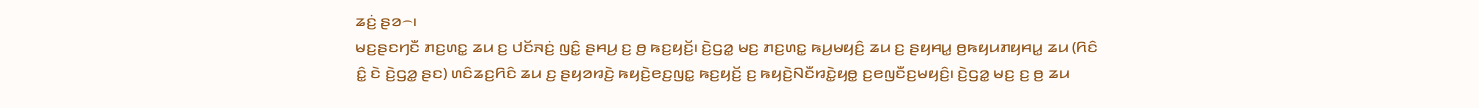ꤘꤢꤦ꤬ ꤔꤤ꤮꤯
ꤗꤢ꤬ꤔꤢꤚꤢꤪ ꤊꤢ꤬ꤛꤢ꤭ ꤘꤣ ꤢ꤬ ꤓꤢꤩꤏꤢꤦ꤬ ꤜꤢꤨ꤭ ꤔꤌꤣ꤬ ꤢ꤬ ꤥ꤬ ꤒꤢ꤬ꤟꤢꤩ꤬꤯ ꤢꤧ꤬ꤞꤤ꤭ ꤗꤢ꤬ ꤊꤢ꤬ꤛꤢ꤭ ꤒꤣ꤬ꤗꤟꤢꤨ꤬ ꤘꤣ ꤢ꤬ ꤔꤟꤌꤣ꤭ ꤥ꤬ꤒꤟꤣꤊꤟꤌꤣ꤭ ꤘꤣ (ꤖꤢꤨ ꤢꤨ꤭ ꤢꤧ ꤢꤧ꤬ꤞꤤ꤭ ꤔꤢ) ꤛꤢꤨꤘꤢ꤬ꤖꤢꤨ ꤘꤣ ꤢ꤬ ꤔꤟꤤꤙꤢꤧ꤬ ꤒꤟꤢꤧ꤬ꤕꤢ꤬ꤜꤢ꤭ ꤒꤢ꤬ꤟꤢꤩ꤬ ꤢ꤬ ꤒꤟꤢꤧ꤬ꤡꤢꤪꤙꤢꤧ꤭ꤟꤥ꤭ ꤢ꤬ꤕꤜꤢꤪꤢ꤬ꤗꤟꤢꤨ꤬꤯ ꤢꤧ꤬ꤞꤤ꤭ ꤗꤢ꤬ ꤢ꤬ ꤥ꤬ ꤘꤣ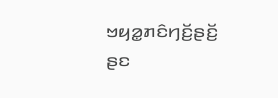ꤠꤟꤤ꤭ꤊꤢꤨꤚꤢꤩ꤬ꤔꤢꤩ꤬ ꤔꤢ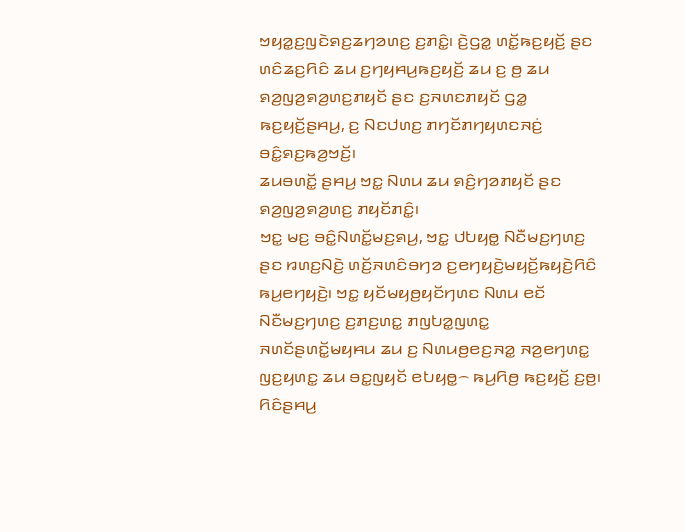ꤠꤟꤤ꤭ꤢ꤬ꤜꤢꤧꤎꤢ꤬ꤘꤚꤤꤛꤢ꤬ ꤢ꤬ꤊꤢꤨ꤭꤯ ꤢꤧ꤬ꤞꤤ꤭ ꤛꤢꤩ꤭ꤒꤢ꤬ꤟꤢꤩ꤬ ꤔꤢ ꤛꤢꤨꤘꤢ꤬ꤖꤢꤨ ꤘꤣ ꤢ꤬ꤚꤟꤌꤣ꤬ꤒꤢ꤬ꤟꤢꤩ꤬ ꤘꤣ ꤢ꤬ ꤥ꤬ ꤘꤣ ꤎꤤ꤬ꤜꤤ꤬ꤎꤤ꤬ꤛꤢ꤬ꤊꤟꤢꤩ ꤔꤢ ꤢ꤬ꤏꤛꤢꤊꤟꤢꤩ ꤞꤤ꤭ ꤒꤢ꤬ꤟꤢꤩ꤬ꤔꤌꤣ꤬, ꤢ꤬ ꤡꤢꤓꤛꤢ꤬ ꤊꤚꤢꤩꤊꤚꤟꤛꤢꤏꤢꤦ꤬ ꤋꤢꤨ꤭ꤎꤢ꤬ꤒꤤ꤬ꤠꤢꤩ꤬꤯
ꤘꤣꤋꤛꤢꤩ꤭ ꤔꤌꤣ꤬ ꤠꤢ꤭ ꤡꤛꤣ ꤘꤣ ꤎꤢꤨ꤬ꤚꤤꤊꤟꤢꤩ ꤔꤢ ꤎꤤ꤬ꤜꤤ꤬ꤎꤤ꤬ꤛꤢ꤬ ꤊꤟꤢꤩꤊꤢꤨ꤭꤯
ꤠꤢ꤭ ꤗꤢ꤬ ꤋꤢꤨ꤭ꤡꤛꤢꤩ꤭ꤗꤢ꤬ꤎꤣ꤬, ꤠꤢ꤭ ꤓꤝꤟꤥ꤭ ꤡꤢꤪꤗꤢ꤬ꤚꤛꤢ꤬ ꤔꤢ ꤙꤛꤢ꤬ꤡꤢꤧ꤬ ꤛꤢꤩ꤬ꤏꤛꤢꤨꤋꤚꤤ ꤢ꤬ꤕꤚꤟꤢꤧ꤬ꤗꤟꤢꤩ꤬ꤒꤟꤢꤧ꤬ꤖꤢꤨ ꤒꤣ꤬ꤕꤚꤟꤢꤧ꤬꤯ ꤠꤢ꤭ ꤟꤢꤩꤗꤟꤥ꤬ꤟꤢꤩꤚꤛꤢ ꤡꤛꤣ ꤕꤢꤩ ꤡꤢꤪꤗꤢ꤬ꤚꤛꤢ꤬ ꤢ꤬ꤊꤢ꤬ꤛꤢ꤭ ꤊꤜꤝꤤ꤭ꤜꤛꤢ꤭ ꤏꤛꤢꤩꤔꤛꤢꤩ꤭ꤗꤟꤌꤣ ꤘꤣ ꤢ꤬ ꤡꤛꤣꤥ꤬ꤕꤢ꤬ꤏꤤ꤭ ꤏꤤ꤬ꤕꤚꤛꤢ꤭ ꤜꤢ꤬ꤟꤛꤢ꤭ ꤘꤣ ꤋꤢ꤭ꤜꤟꤢꤩ ꤕꤝꤟꤥ꤭꤮ ꤒꤣ꤬ꤖꤥ꤬ ꤒꤢ꤬ꤟꤢꤩ꤬ ꤢ꤬ꤥ꤬꤯
ꤖꤢꤨꤔꤌꤣ꤬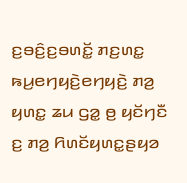ꤢ꤬ꤋꤢꤨ꤬ꤢ꤬ꤋꤛꤢꤩ꤭ ꤊꤢ꤬ꤛꤢ꤭ ꤒꤣ꤬ꤕꤚꤟꤢꤧ꤬ꤕꤚꤟꤢꤧ꤬ ꤊꤤ꤬ ꤟꤛꤢ꤭ ꤘꤣ ꤞꤤ꤭ ꤥ꤬ ꤟꤢꤩꤚꤢꤪ ꤢ꤬ ꤊꤤ꤬ ꤖꤛꤢꤩꤟꤛꤢ꤭ꤔꤟꤤ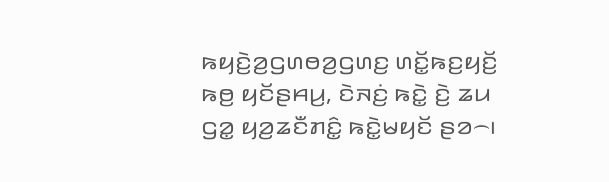ꤒꤟꤢꤧ꤬ꤤ꤬ꤞꤛꤥꤤ꤬ꤞꤛꤢ꤬ ꤛꤢꤩ꤭ꤒꤢ꤬ꤟꤢꤩ꤬ ꤒꤥ꤬ ꤟꤢꤩꤔꤌꤣ꤬, ꤢꤧꤏꤢꤦ꤬ ꤒꤢꤧ꤭ ꤢꤧ꤬ ꤘꤣ ꤞꤤ꤭ ꤟꤤ꤬ꤘꤢꤪꤊꤢꤨ꤭ ꤒꤢꤧ꤭ꤗꤟꤢꤩ ꤔꤤ꤮꤯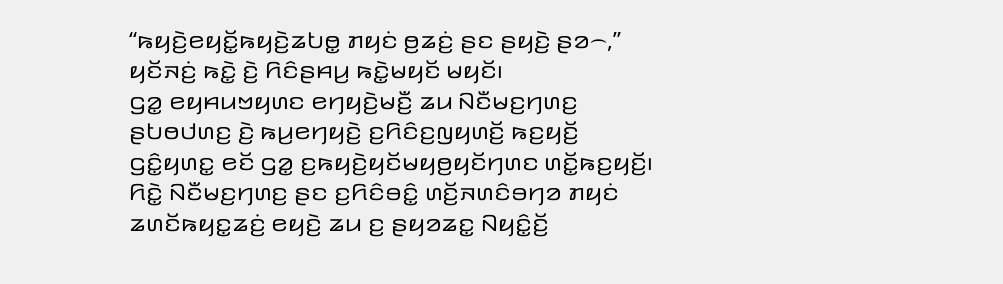“ꤒꤟꤢꤧ꤬ꤕꤟꤢꤩ꤭ꤒꤟꤢꤧ꤬ꤘꤝꤥ꤭ ꤊꤟꤢꤦ ꤥ꤬ꤘꤢꤦ꤬ ꤔꤢ ꤔꤟꤢꤧ꤬ ꤔꤤ꤮,” ꤟꤢꤩꤏꤢꤦ꤬ ꤒꤢꤧ꤭ ꤢꤧ꤬ ꤖꤢꤨꤔꤌꤣ꤬ ꤒꤢꤧ꤭ꤗꤟꤢꤩ ꤗꤟꤢꤩ꤯
ꤞꤤ꤭ ꤕꤟꤌꤣꤠꤟꤛꤢ ꤕꤚꤟꤢꤧ꤬ꤗꤢꤪ꤬ ꤘꤣ ꤡꤢꤪꤗꤢ꤬ꤚꤛꤢ꤬ ꤔꤝꤥꤓꤛꤢ꤬ ꤢꤧ꤬ ꤒꤣ꤬ꤕꤚꤟꤢꤧ꤬ ꤢ꤬ꤖꤢꤨꤢ꤬ꤜꤟꤛꤢꤩ꤬ ꤒꤢ꤬ꤟꤢꤩ꤬ ꤞꤢꤨ꤭ꤟꤛꤢ꤭ ꤕꤢꤩ ꤞꤤ꤭ ꤢ꤬ꤒꤟꤢꤧ꤬ꤟꤢꤩꤗꤟꤥ꤬ꤟꤢꤩꤚꤛꤢ ꤛꤢꤩ꤭ꤒꤢ꤬ꤟꤢꤩ꤬꤯
ꤖꤢꤧ꤭ ꤡꤢꤪꤗꤢ꤬ꤚꤛꤢ꤬ ꤔꤢ ꤢ꤬ꤖꤢꤨꤋꤢꤨ꤭ ꤛꤢꤩ꤬ꤏꤛꤢꤨꤋꤚꤤ ꤊꤟꤢꤦ ꤘꤛꤢꤩꤒꤟꤢ꤭ꤘꤢꤦ꤬ ꤕꤟꤢꤧ꤬ ꤘꤣ ꤢ꤬ ꤔꤟꤤꤘꤢ꤭ ꤡꤟꤢꤨ꤭ꤢꤩ꤬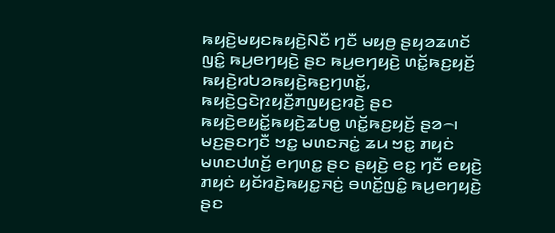ꤒꤟꤢꤧ꤬ꤗꤟꤢꤒꤟꤢꤧ꤬ꤡꤢꤪ ꤚꤢꤪ ꤗꤟꤥ꤬ ꤔꤟꤤꤘꤛꤢꤩ ꤜꤢꤨ꤭ ꤒꤣ꤬ꤕꤚꤟꤢꤧ꤬ ꤔꤢ ꤒꤣ꤬ꤕꤚꤟꤢꤧ꤬ ꤛꤢꤩ꤭ꤒꤢ꤬ꤟꤢꤩ꤬ ꤒꤟꤢꤧ꤬ꤙꤝꤤꤒꤟꤢꤧ꤬ꤒꤢ꤬ꤚꤛꤢꤩ꤭, ꤒꤟꤢꤧ꤬ꤞꤢꤧꤐꤟꤢꤪ꤬ꤊꤜꤟꤢ꤬ꤙꤢꤧ꤬ ꤔꤢ ꤒꤟꤢꤧ꤬ꤕꤟꤢꤩ꤭ꤒꤟꤢꤧ꤬ꤘꤝꤥ꤭ ꤛꤢꤩ꤭ꤒꤢ꤬ꤟꤢꤩ꤬ ꤔꤤ꤮꤯
ꤗꤢ꤬ꤔꤢꤚꤢꤪ ꤠꤢ꤭ ꤗꤛꤢꤏꤢꤦ꤭ ꤘꤣ ꤠꤢ꤭ ꤊꤟꤢꤦ ꤗꤛꤢꤓꤛꤢꤩ꤬ ꤕꤚꤛꤢ꤭ ꤔꤢ ꤔꤟꤢꤧ꤬ ꤕꤢ꤭ ꤚꤢꤪ ꤕꤟꤢꤧ꤬ ꤊꤟꤢꤦ ꤟꤢꤩꤙꤢꤧ꤬ꤒꤟꤢ꤭ꤏꤢꤦ꤬ ꤋꤛꤢꤩ꤭ꤜꤢꤨ꤭ ꤒꤣ꤬ꤕꤚꤟꤢꤧ꤬ ꤔꤢ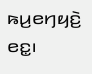ꤒꤣ꤬ꤕꤚꤟꤢꤧ꤬ ꤕꤢ꤭꤯